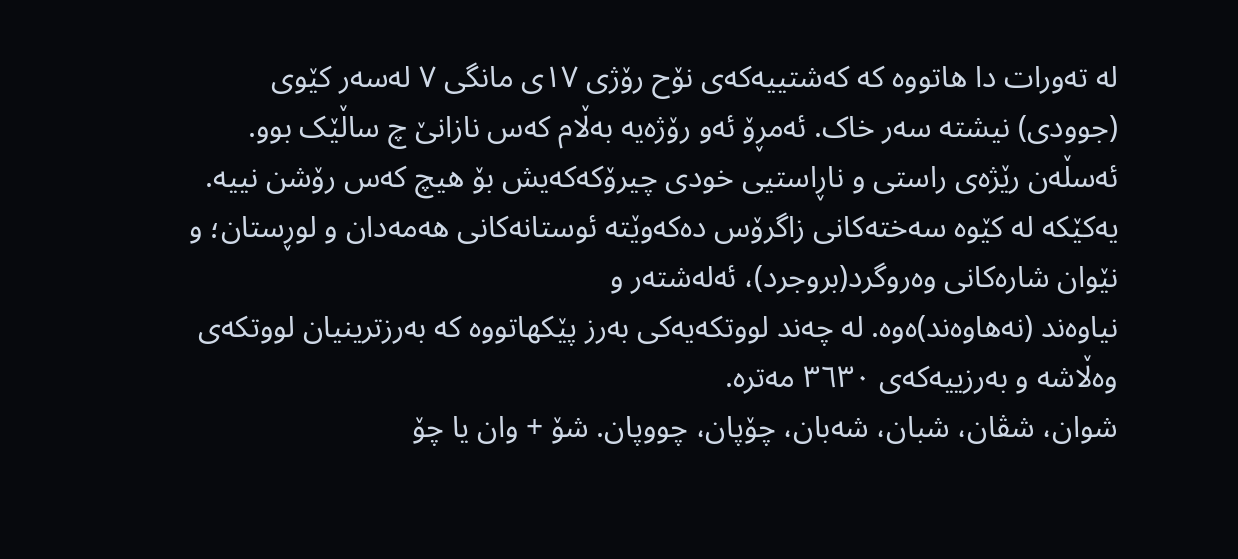لە تەورات دا هاتووە کە کەشتییەکەی نۆح رۆژی ١٧ی مانگی ٧ لەسەر کێوی (جوودی) نیشتە سەر خاک. ئەمڕۆ ئەو رۆژەیە بەڵام کەس نازانێ چ ساڵێک بوو. ئەسڵەن رێژەی راستی و ناڕاستیی خودی چیرۆکەکەیش بۆ هیچ کەس رۆشن نییە.
یەکێکە لە کێوە سەختەکانی زاگرۆس دەکەوێتە ئوستانەکانی هەمەدان و لوڕستان؛ و نێوان شارەکانی وەروگرد(بروجرد)، ئەلەشتەر و
نیاوەند (نەهاوەند)ەوە. لە چەند لووتکەیەکی بەرز پێکهاتووە کە بەرزترینیان لووتکەی وەڵاشە و بەرزییەکەی ٣٦٣٠ مەترە.
شوان، شڤان، شبان، شەبان، چۆپان، چووپان. شۆ + وان یا چۆ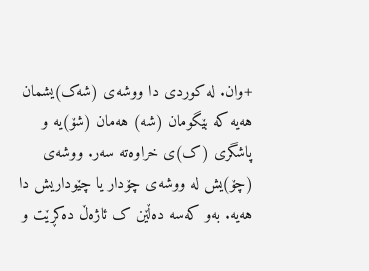+وان. لە کوردی دا ووشەی (شەک)یشمان هەیە کە بێگومان (شە) هەمان (شۆ)یە و پاشگری (ک)ی خراوەتە سەر. ووشەی (چۆ)یش لە ووشەی چۆدار یا چێوداریش دا هەیە. بەو کەسە دەڵێن ک ئاژەڵ دەکڕێت و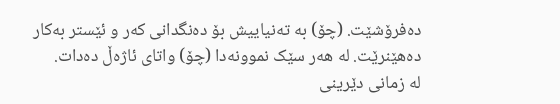دەفرۆشێت. (چۆ) بە تەنیاییش بۆ دەنگدانی کەر و ئێستر بەکار دەهێنرێت. لە هەر سێک نموونەدا (چۆ) واتای ئاژەڵ دەدات.
لە زمانی دێرینی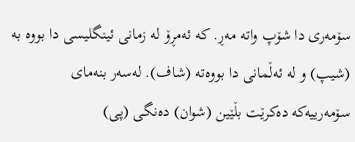سۆمەری دا شۆپ واتە مەڕ. کە ئەمڕۆ لە زمانی ئینگلیسی دا بووە بە (شیپ) و لە ئەڵمانی دا بووەتە (شاف). لەسەر بنەمای سۆمەرییەکە دەکرێت بڵێین (شوان) دەنگی (پی)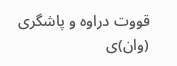قووت دراوە و پاشگری (وان)ی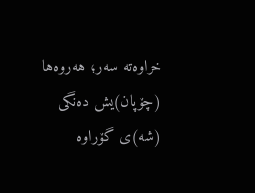خراوەتە سەر؛ هەروەها (چۆپان)یش دەنگی (شە)ی گۆراوە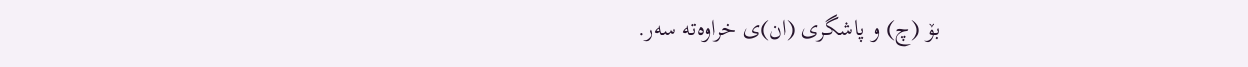بۆ (چ) و پاشگری (ان)ی خراوەتە سەر.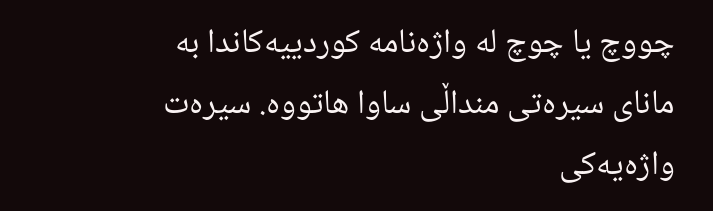چووچ یا چوچ لە واژەنامە کوردییەکاندا بە مانای سیرەتی منداڵی ساوا هاتووە. سیرەت واژەیەکی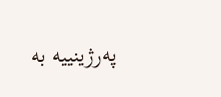پەرژینییە بە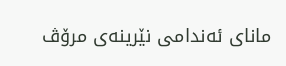مانای ئەندامی نێرینەی مرۆڤ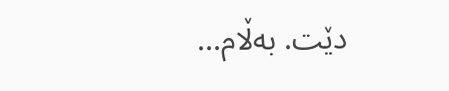دێت. بەڵام...